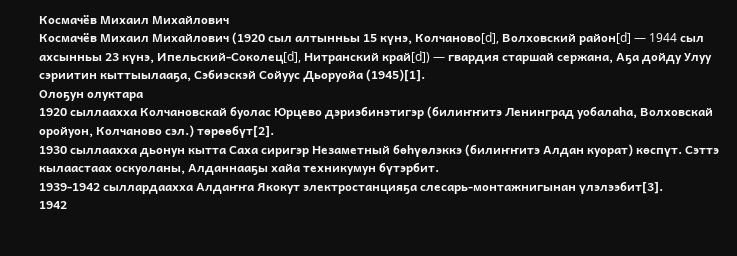Космачёв Михаил Михайлович
Космачёв Михаил Михайлович (1920 сыл алтынньы 15 күнэ, Колчаново[d], Волховский район[d] — 1944 сыл ахсынньы 23 күнэ, Ипельский-Соколец[d], Нитранский край[d]) — гвардия старшай сержана, Аҕа дойду Улуу сэриитин кыттыылааҕа, Сэбиэскэй Сойуус Дьоруойа (1945)[1].
Олоҕун олуктара
1920 сыллаахха Колчановскай буолас Юрцево дэриэбинэтигэр (билиҥҥитэ Ленинград уобалаһа, Волховскай оройуон, Колчаново сэл.) төрөөбүт[2].
1930 сыллаахха дьонун кытта Саха сиригэр Незаметный бөһүөлэккэ (билиҥҥитэ Алдан куорат) көспүт. Сэттэ кылаастаах оскуоланы, Алданнааҕы хайа техникумун бүтэрбит.
1939-1942 сыллардаахха Алдаҥҥа Якокут электростанцияҕа слесарь-монтажнигынан үлэлээбит[3].
1942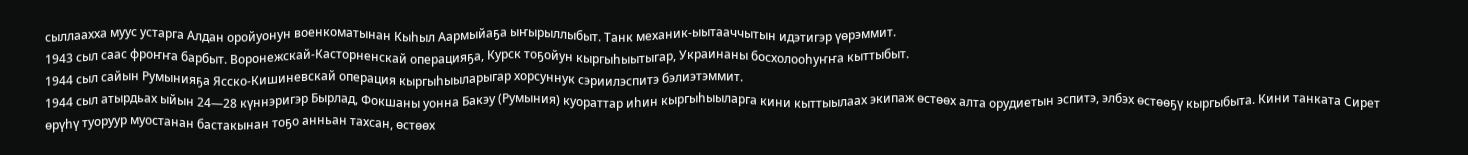сыллаахха муус устарга Алдан оройуонун военкоматынан Кыһыл Аармыйаҕа ыҥырыллыбыт. Танк механик-ыытааччытын идэтигэр үөрэммит.
1943 сыл саас фроҥҥа барбыт. Воронежскай-Касторненскай операцияҕа, Курск тоҕойун кыргыһыытыгар, Украинаны босхолооһуҥҥа кыттыбыт.
1944 сыл сайын Румынияҕа Ясско-Кишиневскай операция кыргыһыыларыгар хорсуннук сэриилэспитэ бэлиэтэммит.
1944 сыл атырдьах ыйын 24—28 күннэригэр Бырлад, Фокшаны уонна Бакэу (Румыния) куораттар иһин кыргыһыыларга кини кыттыылаах экипаж өстөөх алта орудиетын эспитэ, элбэх өстөөҕү кыргыбыта. Кини танката Сирет өрүһү туоруур муостанан бастакынан тоҕо анньан тахсан, өстөөх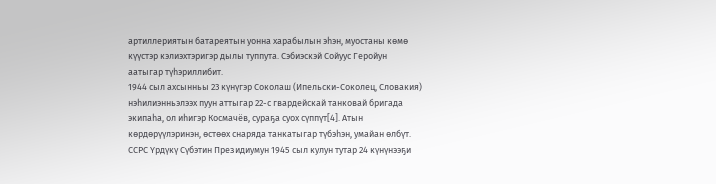артиллериятын батареятын уонна харабылын эһэн, муостаны көмө күүстэр кэлиэхтэригэр дылы туппута. Сэбиэскэй Сойуус Геройун аатыгар түһэриллибит.
1944 сыл ахсынньы 23 күнүгэр Соколаш (Ипельски-Соколец, Словакия) нэһилиэнньэлээх пуун аттыгар 22-с гвардейскай танковай бригада экипаһа, ол иһигэр Космачёв, сураҕа суох сүппүт[4]. Атын көрдөрүүлэринэн, өстөөх снаряда танкатыгар түбэһэн, умайан өлбүт.
ССРС Үрдүкү Сүбэтин Президиумун 1945 сыл кулун тутар 24 күнүнээҕи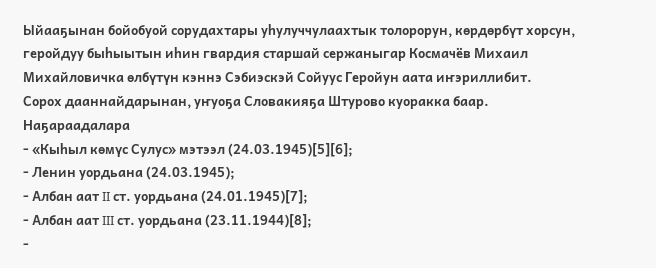Ыйааҕынан бойобуой сорудахтары уһулуччулаахтык толорорун, көрдөрбүт хорсун, геройдуу быһыытын иһин гвардия старшай сержаныгар Космачёв Михаил Михайловичка өлбүтүн кэннэ Сэбиэскэй Сойуус Геройун аата иҥэриллибит.
Сорох дааннайдарынан, уҥуоҕа Словакияҕа Штурово куоракка баар.
Наҕараадалара
- «Кыһыл көмүс Сулус» мэтээл (24.03.1945)[5][6];
- Ленин уордьана (24.03.1945);
- Албан аат II ст. уордьана (24.01.1945)[7];
- Албан аат III ст. уордьана (23.11.1944)[8];
-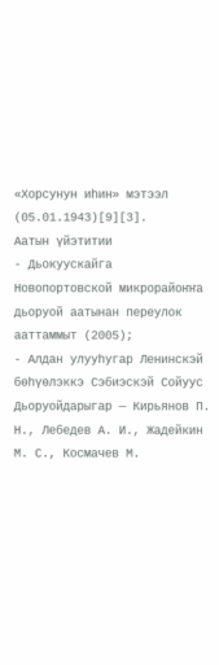«Хорсунун иһин» мэтээл (05.01.1943)[9][3].
Аатын үйэтитии
- Дьокуускайга Новопортовской микрорайоҥҥа дьоруой аатынан переулок ааттаммыт (2005);
- Алдан улууһугар Ленинскэй бөһүөлэккэ Сэбиэскэй Сойуус Дьоруойдарыгар — Кирьянов П. Н., Лебедев А. И., Жадейкин М. С., Космачев М.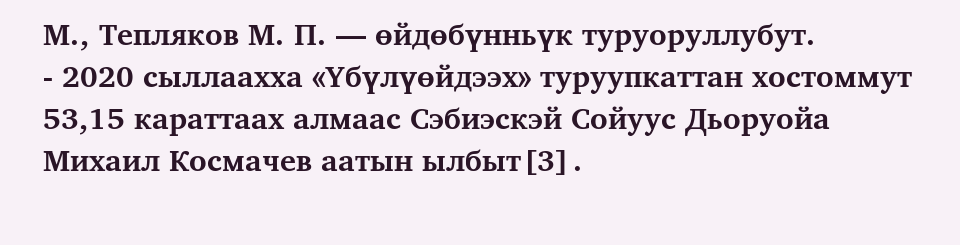М., Тепляков М. П. — өйдөбүнньүк туруоруллубут.
- 2020 сыллаахха «Үбүлүөйдээх» туруупкаттан хостоммут 53,15 караттаах алмаас Сэбиэскэй Сойуус Дьоруойа Михаил Космачев аатын ылбыт[3].